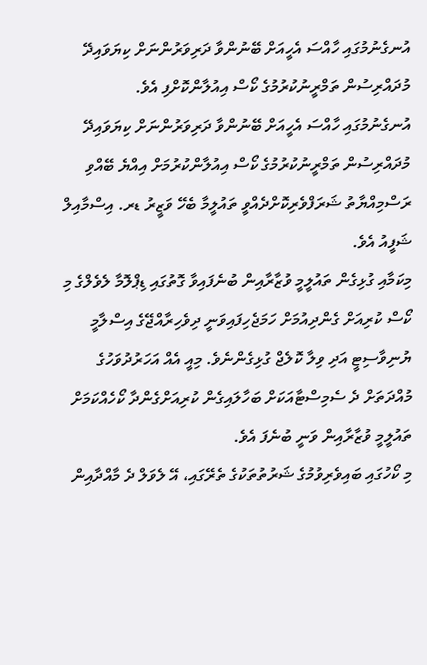އުނގެނުމުގައި ހާއްސަ އެހީއަށް ބޭނުންވާ ދަރިވަރުންނަށް ކިޔަވައިދޭ މުދައްރިސުން ތަމްރީނުކުރުމުގެ ކޯސް އިއުލާންކޮށްފި އެވެ.
އުނގެނުމުގައި ހާއްސަ އެހީއަށް ބޭނުންވާ ދަރިވަރުންނަށް ކިޔަވައިދޭ މުދައްރިސުން ތަމްރީނުކުރުމުގެ ކޯސް އިއުލާންކުރުމަށް އިއްޔެ ބޭއްވި ރަސްމިއްޔާތު ޝަރަފްވެރިކޮށްދެއްވީ ތައުލީމާ ބެހޭ ވަޒީރު ޑރ. އިސްމާއިލް ޝަފީއު އެވެ.
މިކަމާއި ގުޅިގެން ތައުލީމީ ވުޒާރާއިން ބުނެފައިވާ ގޮތުގައި ޑިޕްލޮމާ ލެވެލްގެ މި ކޯސް ކުރިއަށް ގެންދިއުމަށް ހަމަޖެހިފައިވަނީ ދިވެހިރާއްޖޭގެ އިސްލާމީ ޔުނިވާސިޓީ އަދި ވިލާ ކޮލެޖް ގުޅިގެންނެވެ. މިއީ އެއް އަހަރުދުވަހުގެ މުއްދަތަށް ދެ ސެމިސްޓާއަކަށް ބަހާލައިގެން ކުރިއަށްގެންދާ ކޯހެއްކަމަށް ތައުލީމީ ވުޒާރާއިން ވަނީ ބުނެފަ އެވެ.
މި ކޯހުގައި ބައިވެރިވުމުގެ ޝަރުތުތަކުގެ ތެރޭގައި، އޭ ލެވަލް ދެ މާއްދާއިން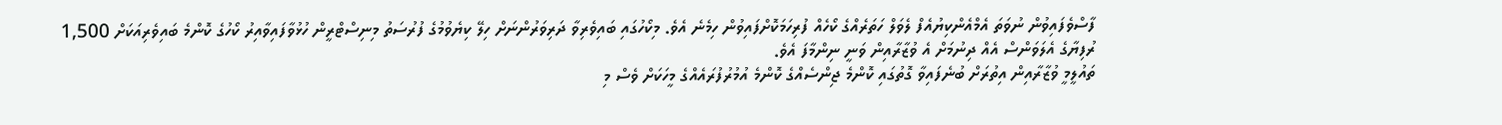ފާސްވެފައިވުން ނުވަތަ އެމްއެންކިޔުއެފް ލެވަލް ހަތަރެއްގެ ކޯހެއް ފުރިހަމަކޮށްފައިވުން ހިމެނެ އެވެ. މިކޯހުގައި ބައިވެރިވާ ދަރިވަރުންނަށް ހިލޭ ކިޔެވުމުގެ ފުރުސަތު މިނިސްޓްރީން ހުޅުވާފައިވާއިރު ކޯހުގެ ކޮންމެ ބައިވެރިއަކަށް 1,500 ރުފިޔާގެ އެލަވަންސް އެއް ދިނުމަށް އެ ވުޒާރާއިން ވަނީ ނިންމާފަ އެވެ.
ތައުލީމީ ވުޒާރާއިން އިތުރަށް ބުނެފައިވާ ގޮތުގައި ކޮންމެ ޖިންސެއްގެ ކޮންމެ އުމުރުފުރައެއްގެ މީހަކަށް ވެސް މި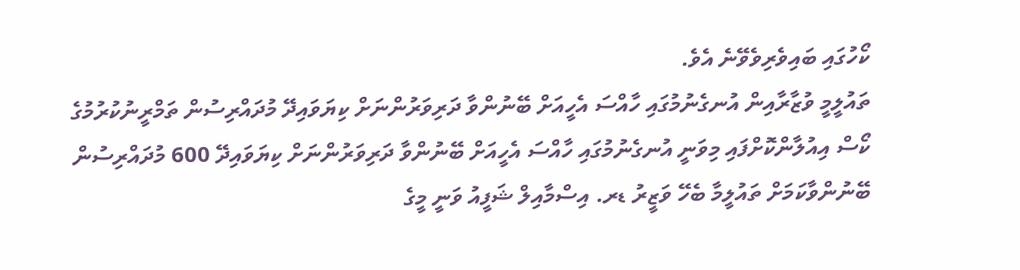ކޯހުގައި ބައިވެރިވެވޭނެ އެވެ.
ތައުލީމީ ވުޒާރާއިން އުނގެނުމުގައި ހާއްސަ އެހީއަށް ބޭނުންވާ ދަރިވަރުންނަށް ކިޔަވައިދޭ މުދައްރިސުން ތަމްރީނުކުރުމުގެ ކޯސް އިއުލާންކޮށްފައި މިވަނީ އުނގެނުމުގައި ހާއްސަ އެހީއަށް ބޭނުންވާ ދަރިވަރުންނަށް ކިޔަވައިދޭ 600 މުދައްރިސުން ބޭނުންވާކަމަށް ތައުލީމާ ބެހޭ ވަޒީރު ޑރ. އިސްމާއިލް ޝަފީއު ވަނީ މީގެ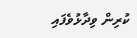ކުރިން ވިދާޅުވެފައި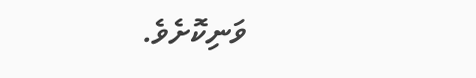ވަނިކޮށެވެ.